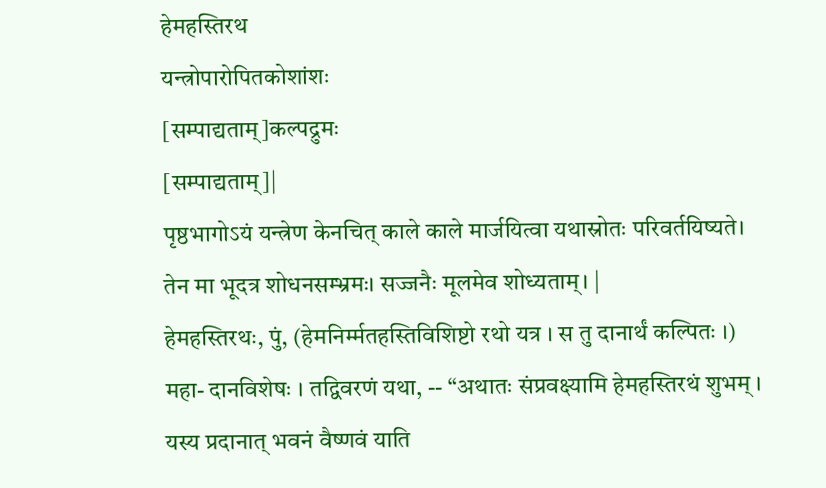हेमहस्तिरथ
यन्त्रोपारोपितकोशांशः
[सम्पाद्यताम्]कल्पद्रुमः
[सम्पाद्यताम्]|
पृष्ठभागोऽयं यन्त्रेण केनचित् काले काले मार्जयित्वा यथास्रोतः परिवर्तयिष्यते। तेन मा भूदत्र शोधनसम्भ्रमः। सज्जनैः मूलमेव शोध्यताम्। |
हेमहस्तिरथः, पुं, (हेमनिर्म्मतहस्तिविशिष्टो रथो यत्र । स तु दानार्थं कल्पितः ।) महा- दानविशेषः । तद्विवरणं यथा, -- “अथातः संप्रवक्ष्यामि हेमहस्तिरथं शुभम् । यस्य प्रदानात् भवनं वैष्णवं याति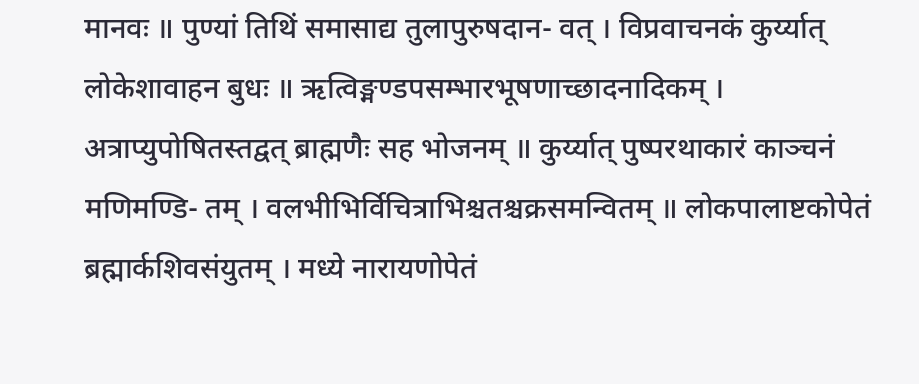मानवः ॥ पुण्यां तिथिं समासाद्य तुलापुरुषदान- वत् । विप्रवाचनकं कुर्य्यात् लोकेशावाहन बुधः ॥ ऋत्विङ्मण्डपसम्भारभूषणाच्छादनादिकम् । अत्राप्युपोषितस्तद्वत् ब्राह्मणैः सह भोजनम् ॥ कुर्य्यात् पुष्परथाकारं काञ्चनं मणिमण्डि- तम् । वलभीभिर्विचित्राभिश्चतश्चक्रसमन्वितम् ॥ लोकपालाष्टकोपेतं ब्रह्मार्कशिवसंयुतम् । मध्ये नारायणोपेतं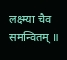लक्ष्म्या चैव समन्वितम् ॥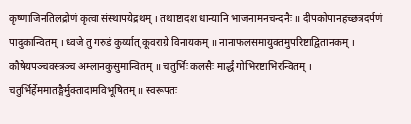कृष्णाजिनतिलद्रोणं कृत्वा संस्थापयेद्रथम् । तथाष्टादश धान्यानि भाजनामनचन्दनैः ॥ दीपकोपानहच्छत्रदर्पणं पादुकान्वितम् । ध्वजे तु गरुडं कुर्य्यात् कूवराग्रे विनायकम् ॥ नानाफलसमायुक्तमुपरिष्टाद्वितानकम् । कौषेयपञ्चवस्त्रञ्च अम्लानकुसुमान्वितम् ॥ चतुर्भिः कलसैः मार्द्धं गोभिरष्टाभिरन्वितम् । चतुर्भिर्हेममातङ्गैर्मुक्तादामविभूषितम् ॥ स्वरूपतः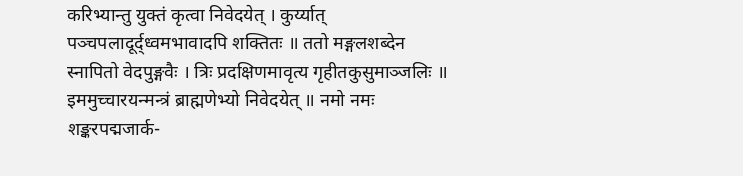करिभ्यान्तु युक्तं कृत्वा निवेदयेत् । कुर्य्यात् पञ्चपलादूर्द्ध्वमभावादपि शक्तितः ॥ ततो मङ्गलशब्देन स्नापितो वेदपुङ्गवैः । त्रिः प्रदक्षिणमावृत्य गृहीतकुसुमाञ्जलिः ॥ इममुच्चारयन्मन्त्रं ब्राह्मणेभ्यो निवेदयेत् ॥ नमो नमः शङ्करपद्मजार्क-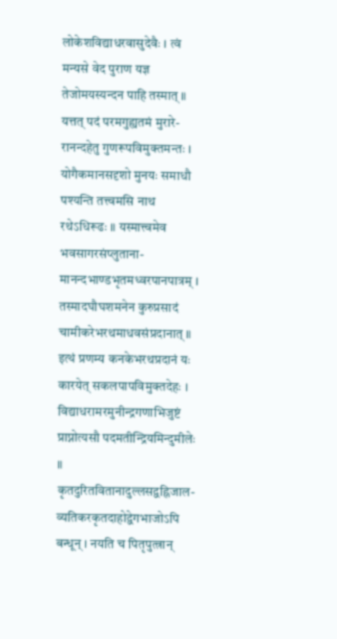लोकेशविद्याधरवासुदेवैः । त्वं मन्यसे वेद पुराण यज्ञ तेजोमयस्यन्दन पाहि तस्मात् ॥ यत्तत् पदं परमगुह्यतमं मुरारे- रानन्दहेतु गुणरूपविमुक्तमन्तः । योगैकमानसदृशो मुनयः समाधौ पश्यन्ति तत्त्वमसि नाथ रथेऽधिरूढः ॥ यस्मात्त्वमेव भवसागरसंप्लुताना- मानन्दभाण्डभृतमध्वरपानपात्रम् । तस्मादघौघशमनेन कुरुप्रसादं चामीकरेभरथमाधवसंप्रदानात् ॥ इत्थं प्रणम्य कनकेभरथप्रदानं यः कारयेत् सकलपापविमुक्तदेहः । विद्याधरामरमुनीन्द्रगणाभिजुष्टं प्राप्नोत्यसौ पदमतीन्द्रियमिन्दुमीलेः ॥ कृतदुरितवितानादुल्लसद्वह्निजाल- व्यतिकरकृतदाहोद्वेगभाजोऽपि बन्धून् । नयति च पितृपुत्त्रान्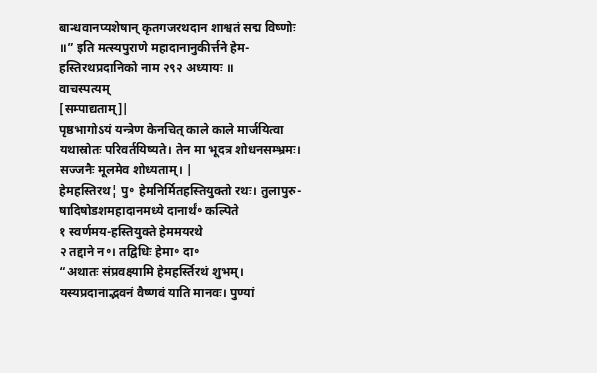बान्धवानप्यशेषान् कृतगजरथदान शाश्वतं सद्म विष्णोः ॥” इति मत्स्यपुराणे महादानानुकीर्त्तने हेम- हस्तिरथप्रदानिको नाम २९२ अध्यायः ॥
वाचस्पत्यम्
[सम्पाद्यताम्]|
पृष्ठभागोऽयं यन्त्रेण केनचित् काले काले मार्जयित्वा यथास्रोतः परिवर्तयिष्यते। तेन मा भूदत्र शोधनसम्भ्रमः। सज्जनैः मूलमेव शोध्यताम्। |
हेमहस्तिरथ¦ पु॰ हेमनिर्मितहस्तियुक्तो रथः। तुलापुरु-षादिषोडशमहादानमध्ये दानार्थं॰ कल्पिते
१ स्वर्णमय-हस्तियुक्ते हेममयरथे
२ तद्दाने न॰। तद्विधिः हेमा॰ दा॰
“अथातः संप्रवक्ष्यामि हेमहर्स्तिरथं शुभम्। यस्यप्रदानाद्भवनं वैष्णवं याति मानवः। पुण्यां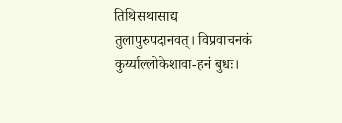तिथिसथासाद्य तुलापुरुपदानवत्। विप्रवाचनकं कुर्य्याल्लोकेशावा-हनं बुधः।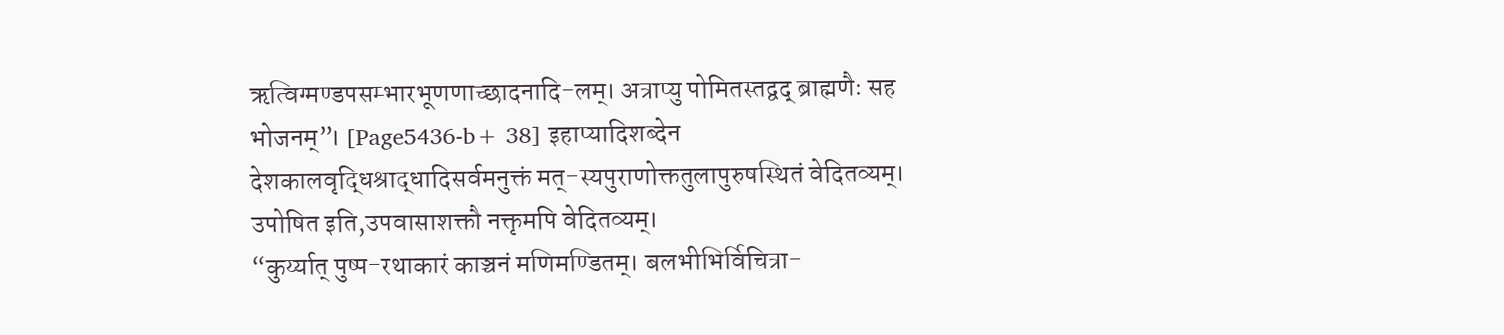ऋत्विग्मण्डपसम्भारभूणणाच्छादनादि-लम्। अत्राप्यु पोमितस्तद्वद् ब्राह्मणैः सह भोजनम्”। [Page5436-b+ 38] इहाप्यादिशब्देन देशकालवृद्धिश्राद्धादिसर्वमनुक्तं मत्-स्यपुराणोक्ततुलापुरुषस्थितं वेदितव्यम्। उपोषित इति,उपवासाशक्तौ नक्तृमपि वेदितव्यम्।
“कुर्य्यात् पुष्प-रथाकारं काञ्चनं मणिमण्डितम्। बलभीभिर्विचित्रा-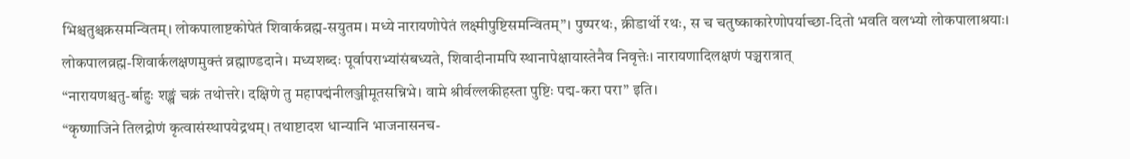भिश्चतुश्चक्रसमन्वितम्। लोकपालाष्टकोपेतं शिवार्कव्रह्म-सयुतम। मध्ये नारायणोपेतं लक्ष्मीपुष्टिसमन्वितम्”। पुष्परथः, क्रीडार्थो रथः, स च चतुष्काकारेणोपर्याच्छा-दितो भवति वलभ्यो लोकपालाश्रयाः। लोकपालव्रह्म-शिवार्कलक्षणमुक्तं व्रह्माण्डदाने। मध्यशब्दः पूर्वापराभ्यांसंबध्यते, शिवादीनामपि स्थानापेक्षायास्तेनैव निवृत्तेः। नारायणादिलक्षणं पञ्चरात्रात्
“नारायणश्चतु-र्बाहुः शङ्खं चक्रं तथोत्तरे। दक्षिणे तु महापद्मंनीलञ्जीमूतसन्निभे। वामे श्रीर्वल्लकीहस्ता पुष्टिः पद्म-करा परा” इति।
“कृष्णाजिने तिलद्रोणं कृत्वासंस्थापयेद्रथम्। तथाष्टादश धान्यानि भाजनासनच-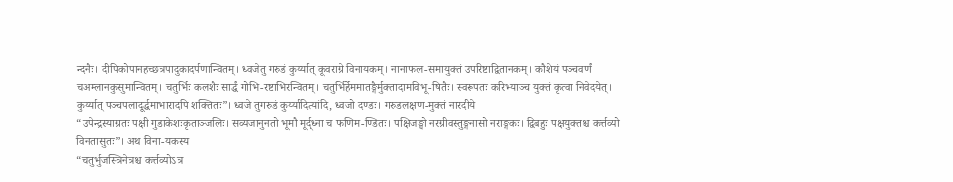न्दनैः। दीपिकोपानहच्छत्रपादुकादर्पणान्वितम्। ध्वजेतु गरुडं कुर्य्यात् कूवराग्रे विनायकम्। नानाफल-समायुक्तं उपरिष्टाद्वितानकम्। कौशेयं पञ्चवर्णं चअम्लानकुसुमान्वितम्। चतुर्भिः कलशैः सार्द्धं गोभि-रष्टाभिरन्वितम्। चतुर्भिर्हेममातङ्गैर्मुक्तादामविभू-षितैः। स्वरूपतः करिभ्याञ्च युक्तं कृत्वा निवेदयेत्। कुर्य्यात् पञ्चपलादूर्द्धमाभारादपि शक्तितः”। ध्वजे तुगरुडं कुर्य्यादित्यांदि, ध्वजो दण्डः। गरुडलक्षण-मुक्तं नारदीये
“उपेन्द्रस्याग्रतः पक्षी गुडाकेशःकृताञ्जलिः। सव्यजानुनतो भूमौ मूर्द्ध्ना च फणिम-ण्डितः। पक्षिजङ्घो नरग्रीवस्तुङ्गनासो नराङ्गकः। द्विबहुः पक्षयुक्तश्च कर्त्तव्यो विनतासुतः”। अथ विना-यकस्य
“चतुर्भुजस्त्रिनेत्रश्च कर्त्तव्योऽत्र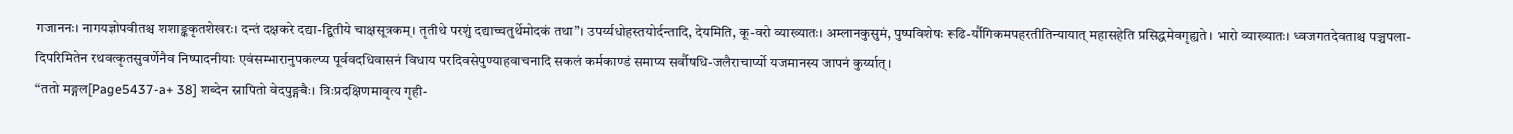गजाननः। नागयज्ञोपवीतश्च शशाङ्ककृतशेखरः। दन्तं दक्षकरे दद्या-द्द्वितीये चाक्षसूत्रकम्। तृतीथे परशुं दद्याच्चतुर्थेमोदकं तथा”। उपर्य्यधोहस्तयोर्दन्तादि, देयमिति, कू-वरो व्याख्यातः। अम्लानकुसुमं, पुष्पविशेषः रूढि-र्यौगिकमपहरतीतिन्यायात् महासहेति प्रसिद्धमेवगृह्यते। भारो व्याख्यातः। ध्वजगतदेवताश्च पञ्चपला-दिपरिमितेन रथवत्कृतसुवर्णेनैव निष्पादनीयाः एवंसम्भारानुपकल्प्य पूर्ववदधिवासनं विधाय परदिवसेपुण्याहवाचनादि सकलं कर्मकाण्डं समाप्य सर्वौषधि-जलैराचार्प्यो यजमानस्य जापनं कुर्य्यात्।
“ततो मङ्गल[Page5437-a+ 38] शब्देन स्नापितो वेदपुङ्गबैः। त्रिःप्रदक्षिणमावृत्य गृही-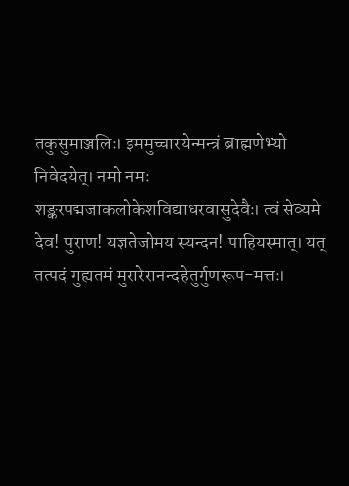तकुसुमाञ्जलिः। इममुच्चारयेन्मन्त्रं ब्राह्मणेभ्यो निवेदयेत्। नमो नमः शङ्करपद्मजाकलोकेशविद्याधरवासुदेवैः। त्वं सेव्यमे देव! पुराण! यज्ञतेजोमय स्यन्दन! पाहियस्मात्। यत् तत्पदं गुह्यतमं मुरारेरानन्दहेतुर्गुणरूप-मत्तः।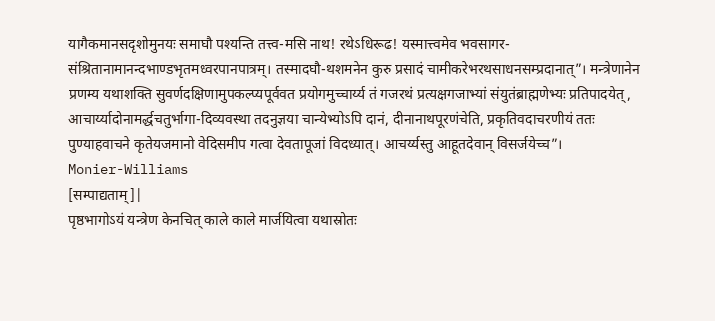यागैकमानसदृशोमुनयः समाघौ पश्यन्ति तत्त्व-मसि नाथ! रथेऽधिरूढ! यस्मात्त्वमेव भवसागर-संश्रितानामानन्दभाण्डभृतमध्वरपानपात्रम्। तस्मादघौ-थशमनेन कुरु प्रसादं चामीकरेभरथसाधनसम्प्रदानात्”। मन्त्रेणानेन प्रणम्य यथाशक्ति सुवर्णदक्षिणामुपकल्प्यपूर्ववत प्रयोगमुच्चार्य्य तं गजरथं प्रत्यक्षगजाभ्यां संयुतंब्राह्मणेभ्यः प्रतिपादयेत्, आचार्य्यादोनामर्द्धचतुर्भागा-दिव्यवस्था तदनुज्ञया चान्येभ्योऽपि दानं, दीनानाथपूरणंचेति, प्रकृतिवदाचरणीयं ततः पुण्याहवाचने कृतेयजमानो वेदिसमीप गत्वा देवतापूजां विदध्यात्। आचर्य्यस्तु आहूतदेवान् विसर्जयेच्च”।
Monier-Williams
[सम्पाद्यताम्]|
पृष्ठभागोऽयं यन्त्रेण केनचित् काले काले मार्जयित्वा यथास्रोतः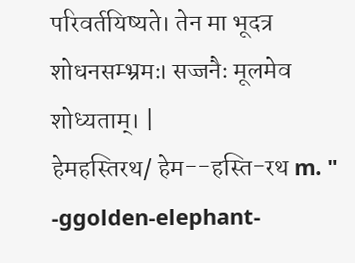परिवर्तयिष्यते। तेन मा भूदत्र शोधनसम्भ्रमः। सज्जनैः मूलमेव शोध्यताम्। |
हेमहस्तिरथ/ हेम--हस्ति-रथ m. " -ggolden-elephant-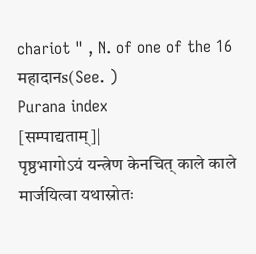chariot " , N. of one of the 16 महादानs(See. )
Purana index
[सम्पाद्यताम्]|
पृष्ठभागोऽयं यन्त्रेण केनचित् काले काले मार्जयित्वा यथास्रोतः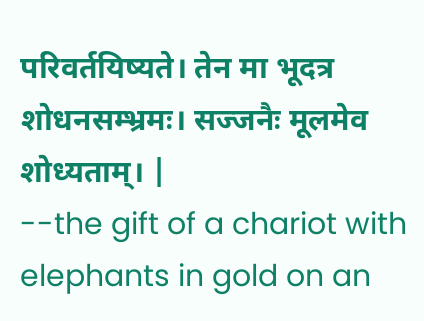परिवर्तयिष्यते। तेन मा भूदत्र शोधनसम्भ्रमः। सज्जनैः मूलमेव शोध्यताम्। |
--the gift of a chariot with elephants in gold on an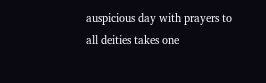auspicious day with prayers to all deities takes one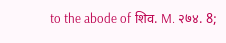to the abode of शिव. M. २७४. 8;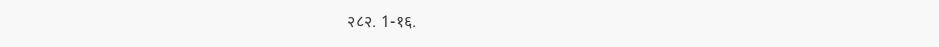२८२. 1-१६.